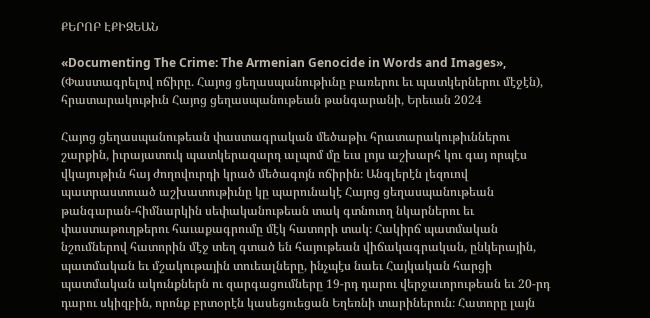ՔԵՐՈԲ ԷՔԻԶԵԱՆ

«Documenting The Crime: The Armenian Genocide in Words and Images», (Փաստագրելով ոճիրը. Հայոց ցեղասպանութիւնը բառերու եւ պատկերներու մէջէն), հրատարակութիւն Հայոց ցեղասպանութեան թանգարանի, Երեւան 2024

Հայոց ցեղասպանութեան փաստագրական մեծաթիւ հրատարակութիւններու շարքին, իւրայատուկ պատկերազարդ ալպոմ մը եւս լոյս աշխարհ կու գայ որպէս վկայութիւն հայ ժողովուրդի կրած մեծագոյն ոճիրին։ Անգլերէն լեզուով պատրաստուած աշխատութիւնը կը պարունակէ Հայոց ցեղասպանութեան թանգարան-հիմնարկին սեփականութեան տակ գտնուող նկարներու եւ փաստաթուղթերու հաւաքագրումը մէկ հատորի տակ։ Հակիրճ պատմական նշումներով հատորին մէջ տեղ գտած են հայութեան վիճակագրական, ընկերային, պատմական եւ մշակութային տուեալները, ինչպէս նաեւ Հայկական հարցի պատմական ակունքներն ու զարգացումները 19-րդ դարու վերջաւորութեան եւ 20-րդ դարու սկիզբին, որոնք բրտօրէն կասեցուեցան Եղեռնի տարիներուն։ Հատորը լայն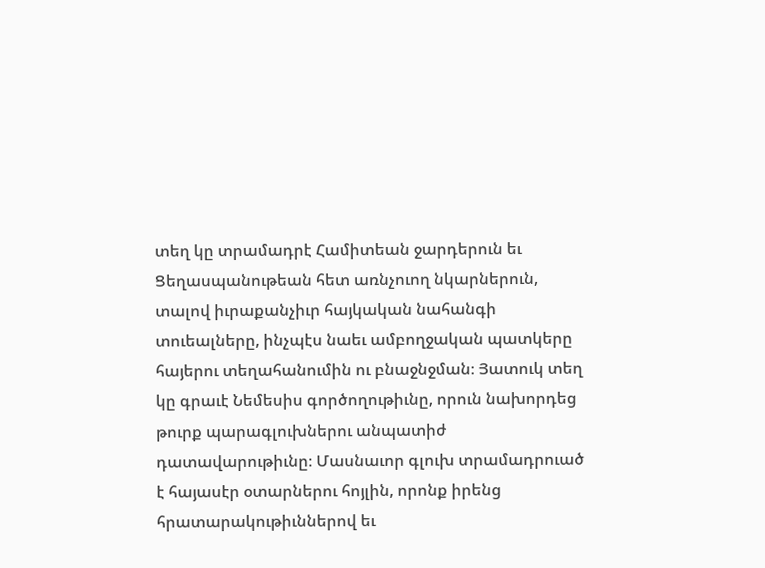տեղ կը տրամադրէ Համիտեան ջարդերուն եւ Ցեղասպանութեան հետ առնչուող նկարներուն, տալով իւրաքանչիւր հայկական նահանգի տուեալները, ինչպէս նաեւ ամբողջական պատկերը հայերու տեղահանումին ու բնաջնջման։ Յատուկ տեղ կը գրաւէ Նեմեսիս գործողութիւնը, որուն նախորդեց թուրք պարագլուխներու անպատիժ դատավարութիւնը։ Մասնաւոր գլուխ տրամադրուած է հայասէր օտարներու հոյլին, որոնք իրենց հրատարակութիւններով եւ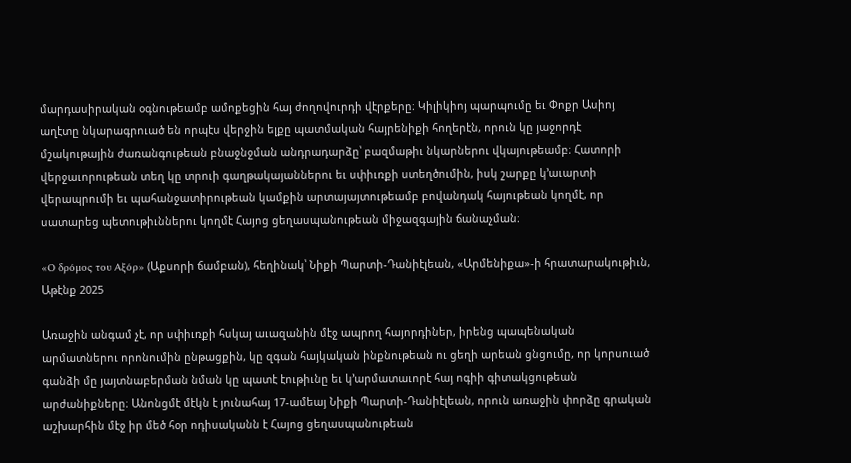մարդասիրական օգնութեամբ ամոքեցին հայ ժողովուրդի վէրքերը։ Կիլիկիոյ պարպումը եւ Փոքր Ասիոյ աղէտը նկարագրուած են որպէս վերջին ելքը պատմական հայրենիքի հողերէն, որուն կը յաջորդէ մշակութային ժառանգութեան բնաջնջման անդրադարձը՝ բազմաթիւ նկարներու վկայութեամբ։ Հատորի վերջաւորութեան տեղ կը տրուի գաղթակայաններու եւ սփիւռքի ստեղծումին, իսկ շարքը կ՚աւարտի վերապրումի եւ պահանջատիրութեան կամքին արտայայտութեամբ բովանդակ հայութեան կողմէ, որ սատարեց պետութիւններու կողմէ Հայոց ցեղասպանութեան միջազգային ճանաչման։

«Ο δρόμος του Αξόρ» (Աքսորի ճամբան), հեղինակ՝ Նիքի Պարտի-Դանիէլեան, «Արմենիքա»-ի հրատարակութիւն, Աթէնք 2025

Առաջին անգամ չէ, որ սփիւռքի հսկայ աւազանին մէջ ապրող հայորդիներ, իրենց պապենական արմատներու որոնումին ընթացքին, կը զգան հայկական ինքնութեան ու ցեղի արեան ցնցումը, որ կորսուած գանձի մը յայտնաբերման նման կը պատէ էութիւնը եւ կ՚արմատաւորէ հայ ոգիի գիտակցութեան արժանիքները։ Անոնցմէ մէկն է յունահայ 17-ամեայ Նիքի Պարտի-Դանիէլեան, որուն առաջին փորձը գրական աշխարհին մէջ իր մեծ հօր ոդիսականն է Հայոց ցեղասպանութեան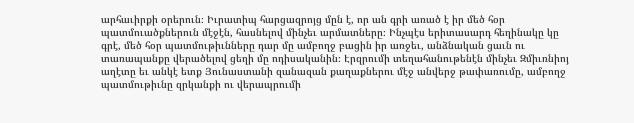արհաւիրքի օրերուն։ Իւրատիպ հարցազրոյց մըն է, որ ան գրի առած է իր մեծ հօր պատմուածքներուն մէջէն, հասնելով մինչեւ արմատները։ Ինչպէս երիտասարդ հեղինակը կը գրէ, մեծ հօր պատմութիւնները դար մը ամբողջ բացին իր առջեւ, անձնական ցաւն ու տառապանքը վերածելով ցեղի մը ոդիսականին։ Էրզրումի տեղահանութենէն մինչեւ Զմիւռնիոյ աղէտը եւ անկէ ետք Յունաստանի զանազան քաղաքներու մէջ անվերջ թափառումը, ամբողջ պատմութիւնը զրկանքի ու վերապրումի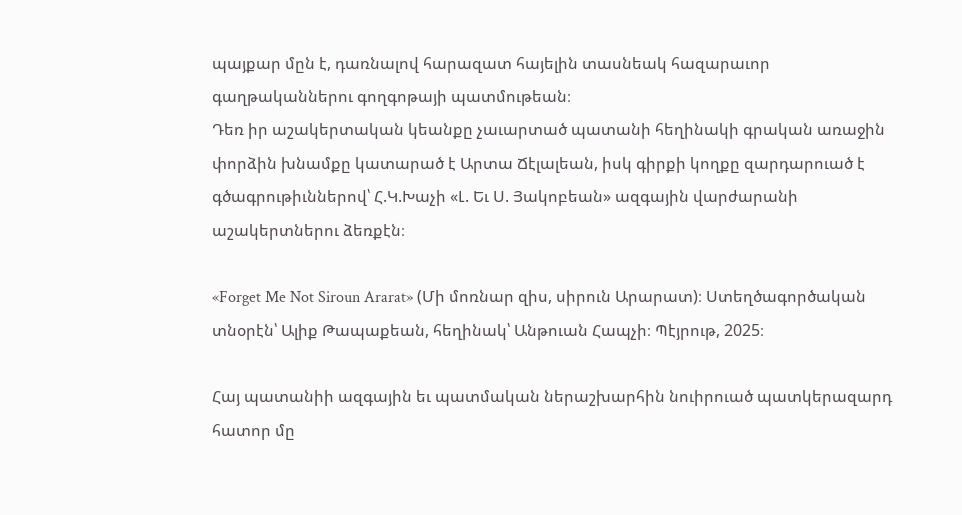պայքար մըն է, դառնալով հարազատ հայելին տասնեակ հազարաւոր գաղթականներու գողգոթայի պատմութեան։
Դեռ իր աշակերտական կեանքը չաւարտած պատանի հեղինակի գրական առաջին փորձին խնամքը կատարած է Արտա Ճէլալեան, իսկ գիրքի կողքը զարդարուած է գծագրութիւններով՝ Հ.Կ.Խաչի «Լ. Եւ Ս. Յակոբեան» ազգային վարժարանի աշակերտներու ձեռքէն։

«Forget Me Not Siroun Ararat» (Մի մոռնար զիս, սիրուն Արարատ)։ Ստեղծագործական տնօրէն՝ Ալիք Թապաքեան, հեղինակ՝ Անթուան Հապչի։ Պէյրութ, 2025։

Հայ պատանիի ազգային եւ պատմական ներաշխարհին նուիրուած պատկերազարդ հատոր մը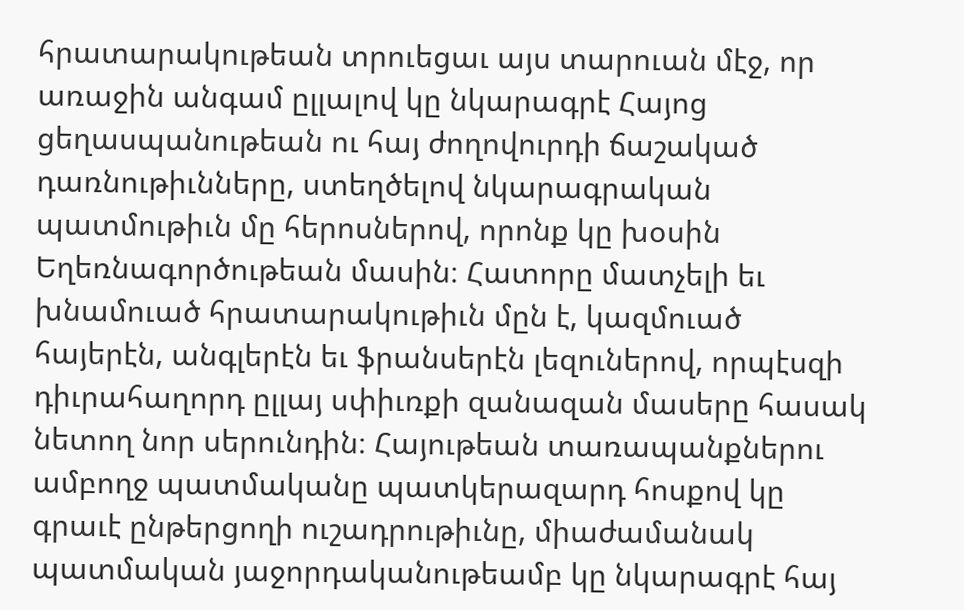հրատարակութեան տրուեցաւ այս տարուան մէջ, որ առաջին անգամ ըլլալով կը նկարագրէ Հայոց ցեղասպանութեան ու հայ ժողովուրդի ճաշակած դառնութիւնները, ստեղծելով նկարագրական պատմութիւն մը հերոսներով, որոնք կը խօսին Եղեռնագործութեան մասին։ Հատորը մատչելի եւ խնամուած հրատարակութիւն մըն է, կազմուած հայերէն, անգլերէն եւ ֆրանսերէն լեզուներով, որպէսզի դիւրահաղորդ ըլլայ սփիւռքի զանազան մասերը հասակ նետող նոր սերունդին։ Հայութեան տառապանքներու ամբողջ պատմականը պատկերազարդ հոսքով կը գրաւէ ընթերցողի ուշադրութիւնը, միաժամանակ պատմական յաջորդականութեամբ կը նկարագրէ հայ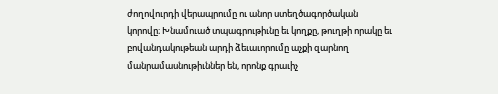ժողովուրդի վերապրումը ու անոր ստեղծագործական կորովը։ Խնամուած տպագրութիւնը եւ կողքը, թուղթի որակը եւ բովանդակութեան արդի ձեւաւորումը աչքի զարնող մանրամասնութիւններ են, որոնք գրաւիչ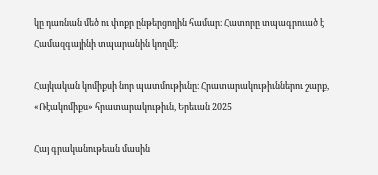կը դառնան մեծ ու փոքր ընթերցողին համար։ Հատորը տպագրուած է Համազգայինի տպարանին կողմէ։

Հայկական կոմիքսի նոր պատմութիւնը։ Հրատարակութիւններու շարք, «Ռէակոմիքս» հրատարակութիւն, Երեւան 2025

Հայ գրականութեան մասին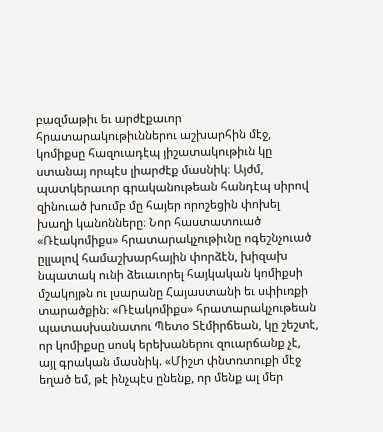բազմաթիւ եւ արժէքաւոր հրատարակութիւններու աշխարհին մէջ, կոմիքսը հազուադէպ յիշատակութիւն կը ստանայ որպէս լիարժէք մասնիկ։ Այժմ, պատկերաւոր գրականութեան հանդէպ սիրով զինուած խումբ մը հայեր որոշեցին փոխել խաղի կանոնները։ Նոր հաստատուած «Ռէակոմիքս» հրատարակչութիւնը ոգեշնչուած ըլլալով համաշխարհային փորձէն, խիզախ նպատակ ունի ձեւաւորել հայկական կոմիքսի մշակոյթն ու լսարանը Հայաստանի եւ սփիւռքի տարածքին։ «Ռէակոմիքս» հրատարակչութեան պատասխանատու Պետօ Տէմիրճեան, կը շեշտէ, որ կոմիքսը սոսկ երեխաներու զուարճանք չէ, այլ գրական մասնիկ. «Միշտ փնտռտուքի մէջ եղած եմ, թէ ինչպէս ընենք, որ մենք ալ մեր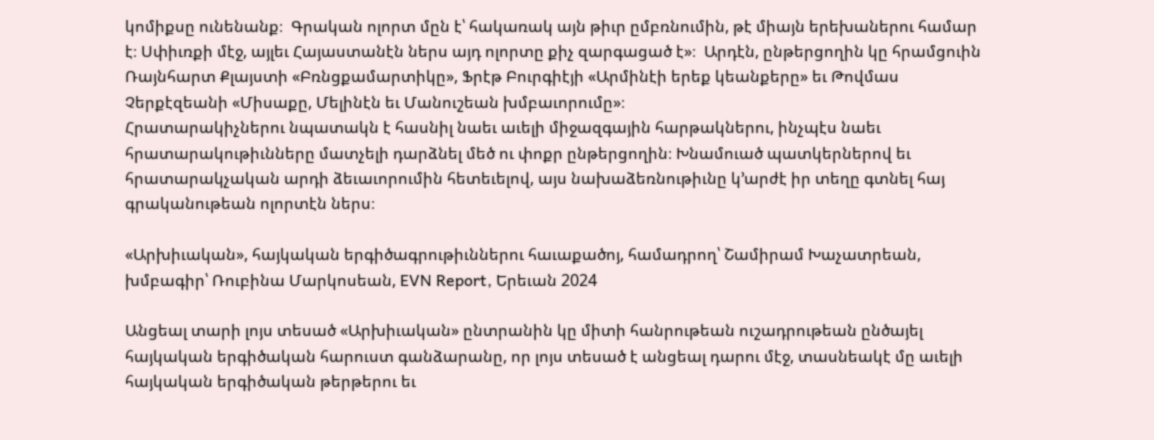կոմիքսը ունենանք։  Գրական ոլորտ մըն է՝ հակառակ այն թիւր ըմբռնումին, թէ միայն երեխաներու համար է։ Սփիւռքի մէջ, այլեւ Հայաստանէն ներս այդ ոլորտը քիչ զարգացած է»։  Արդէն, ընթերցողին կը հրամցուին Ռայնհարտ Քլայստի «Բռնցքամարտիկը», Ֆրէթ Բուրգիէյի «Արմինէի երեք կեանքերը» եւ Թովմաս Չերքէզեանի «Միսաքը, Մելինէն եւ Մանուշեան խմբաւորումը»։
Հրատարակիչներու նպատակն է հասնիլ նաեւ աւելի միջազգային հարթակներու, ինչպէս նաեւ հրատարակութիւնները մատչելի դարձնել մեծ ու փոքր ընթերցողին։ Խնամուած պատկերներով եւ հրատարակչական արդի ձեւաւորումին հետեւելով, այս նախաձեռնութիւնը կ՚արժէ իր տեղը գտնել հայ գրականութեան ոլորտէն ներս։

«Արխիւական», հայկական երգիծագրութիւններու հաւաքածոյ, համադրող՝ Շամիրամ Խաչատրեան, խմբագիր՝ Ռուբինա Մարկոսեան, EVN Report, Երեւան 2024

Անցեալ տարի լոյս տեսած «Արխիւական» ընտրանին կը միտի հանրութեան ուշադրութեան ընծայել հայկական երգիծական հարուստ գանձարանը, որ լոյս տեսած է անցեալ դարու մէջ, տասնեակէ մը աւելի հայկական երգիծական թերթերու եւ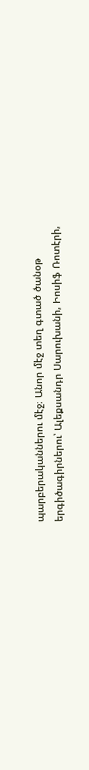պարբերականներու մէջ։ Անոր մէջ տեղ գտած ծանօթ երգիծագիրներու՝ Ալեքսանդր Սարուխանի, Իոսիֆ Ռոտէրի,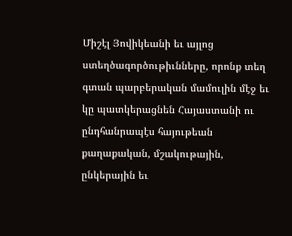Միշէլ Յովիկեանի եւ այլոց ստեղծագործութիւնները, որոնք տեղ գտան պարբերական մամուլին մէջ եւ կը պատկերացնեն Հայաստանի ու ընդհանրապէս հայութեան քաղաքական, մշակութային, ընկերային եւ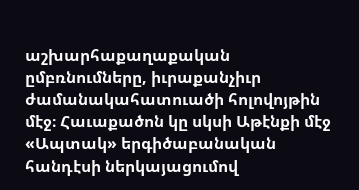աշխարհաքաղաքական ըմբռնումները, իւրաքանչիւր ժամանակահատուածի հոլովոյթին մէջ։ Հաւաքածոն կը սկսի Աթէնքի մէջ «Ապտակ» երգիծաբանական հանդէսի ներկայացումով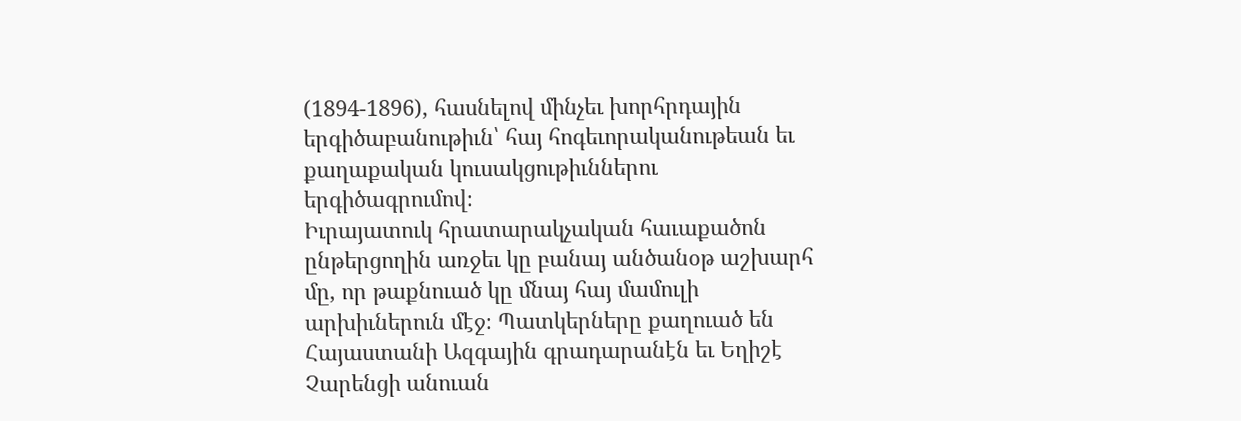(1894-1896), հասնելով մինչեւ խորհրդային երգիծաբանութիւն՝ հայ հոգեւորականութեան եւ քաղաքական կուսակցութիւններու երգիծագրումով։
Իւրայատուկ հրատարակչական հաւաքածոն ընթերցողին առջեւ կը բանայ անծանօթ աշխարհ մը, որ թաքնուած կը մնայ հայ մամուլի արխիւներուն մէջ։ Պատկերները քաղուած են Հայաստանի Ազգային գրադարանէն եւ Եղիշէ Չարենցի անուան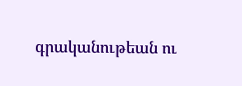գրականութեան ու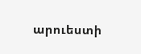արուեստի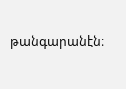թանգարանէն։